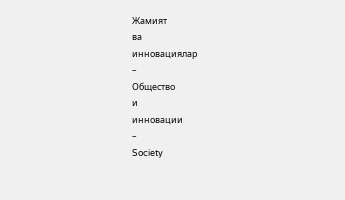Жамият
ва
инновациялар
–
Общество
и
инновации
–
Society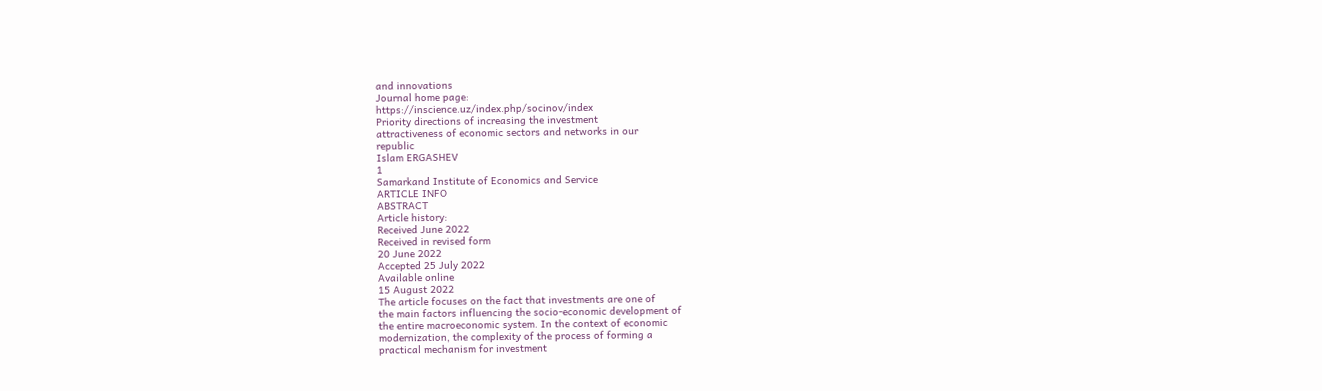and innovations
Journal home page:
https://inscience.uz/index.php/socinov/index
Priority directions of increasing the investment
attractiveness of economic sectors and networks in our
republic
Islam ERGASHEV
1
Samarkand Institute of Economics and Service
ARTICLE INFO
ABSTRACT
Article history:
Received June 2022
Received in revised form
20 June 2022
Accepted 25 July 2022
Available online
15 August 2022
The article focuses on the fact that investments are one of
the main factors influencing the socio-economic development of
the entire macroeconomic system. In the context of economic
modernization, the complexity of the process of forming a
practical mechanism for investment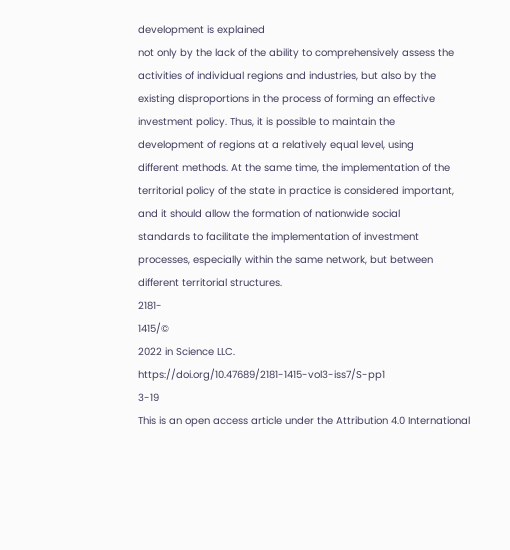development is explained
not only by the lack of the ability to comprehensively assess the
activities of individual regions and industries, but also by the
existing disproportions in the process of forming an effective
investment policy. Thus, it is possible to maintain the
development of regions at a relatively equal level, using
different methods. At the same time, the implementation of the
territorial policy of the state in practice is considered important,
and it should allow the formation of nationwide social
standards to facilitate the implementation of investment
processes, especially within the same network, but between
different territorial structures.
2181-
1415/©
2022 in Science LLC.
https://doi.org/10.47689/2181-1415-vol3-iss7/S-pp1
3-19
This is an open access article under the Attribution 4.0 International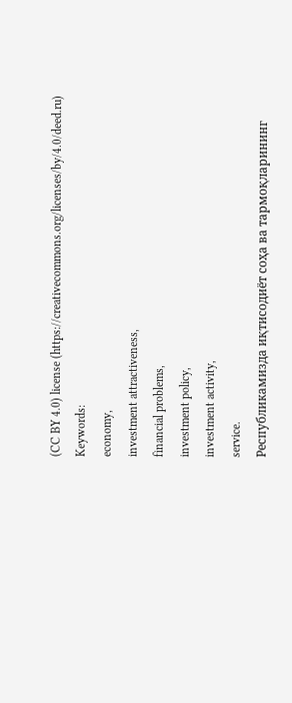(CC BY 4.0) license (https://creativecommons.org/licenses/by/4.0/deed.ru)
Keywords:
economy,
investment attractiveness,
financial problems,
investment policy,
investment activity,
service.
Республикамизда иқтисодиёт соҳа ва тармоқларининг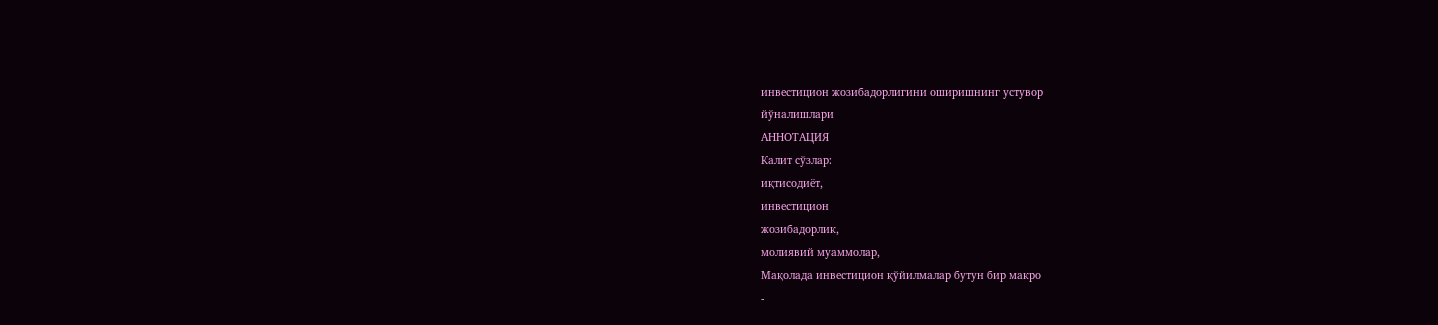инвестицион жозибадорлигини оширишнинг устувор
йўналишлари
АННОТАЦИЯ
Калит сўзлар:
иқтисодиёт,
инвестицион
жозибадорлик,
молиявий муаммолар,
Мақолада инвестицион қўйилмалар бутун бир макро
-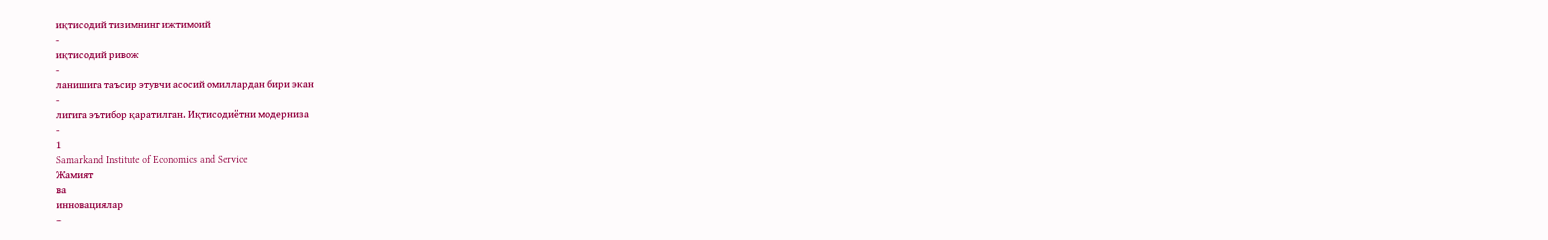иқтисодий тизимнинг ижтимоий
-
иқтисодий ривож
-
ланишига таъсир этувчи асосий омиллардан бири экан
-
лигига эътибор қаратилган. Иқтисодиётни модерниза
-
1
Samarkand Institute of Economics and Service
Жамият
ва
инновациялар
–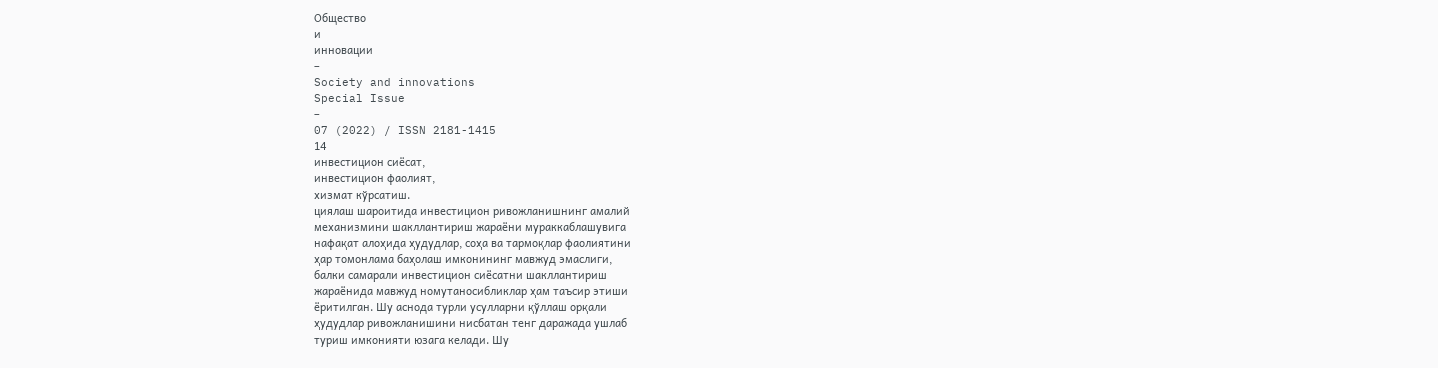Общество
и
инновации
–
Society and innovations
Special Issue
–
07 (2022) / ISSN 2181-1415
14
инвестицион сиёсат,
инвестицион фаолият,
хизмат кўрсатиш.
циялаш шароитида инвестицион ривожланишнинг амалий
механизмини шакллантириш жараёни мураккаблашувига
нафақат алоҳида ҳудудлар, соҳа ва тармоқлар фаолиятини
ҳар томонлама баҳолаш имконининг мавжуд эмаслиги,
балки самарали инвестицион сиёсатни шакллантириш
жараёнида мавжуд номутаносибликлар ҳам таъсир этиши
ёритилган. Шу аснода турли усулларни қўллаш орқали
ҳудудлар ривожланишини нисбатан тенг даражада ушлаб
туриш имконияти юзага келади. Шу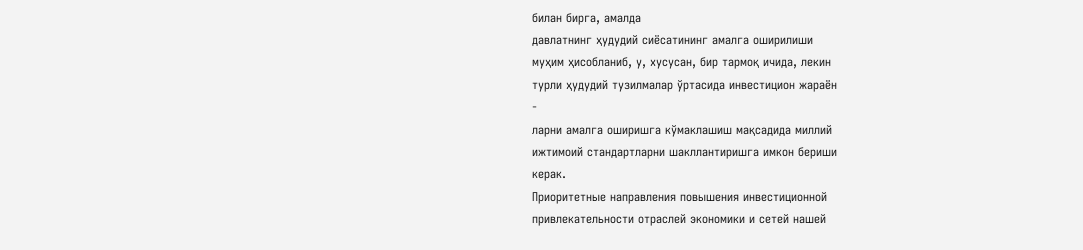билан бирга, амалда
давлатнинг ҳудудий сиёсатининг амалга оширилиши
муҳим ҳисобланиб, у, хусусан, бир тармоқ ичида, лекин
турли ҳудудий тузилмалар ўртасида инвестицион жараён
-
ларни амалга оширишга кўмаклашиш мақсадида миллий
ижтимоий стандартларни шакллантиришга имкон бериши
керак.
Приоритетные направления повышения инвестиционной
привлекательности отраслей экономики и сетей нашей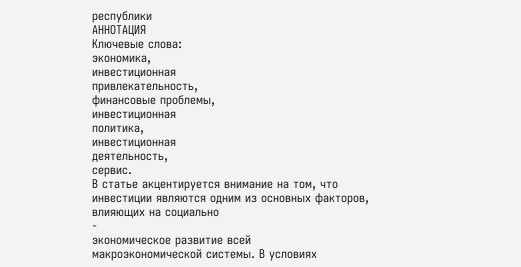республики
АННОТАЦИЯ
Ключевые слова:
экономика,
инвестиционная
привлекательность,
финансовые проблемы,
инвестиционная
политика,
инвестиционная
деятельность,
сервис.
В статье акцентируется внимание на том, что
инвестиции являются одним из основных факторов,
влияющих на социально
-
экономическое развитие всей
макроэкономической системы. В условиях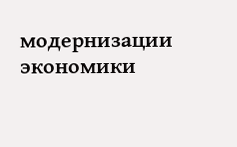модернизации
экономики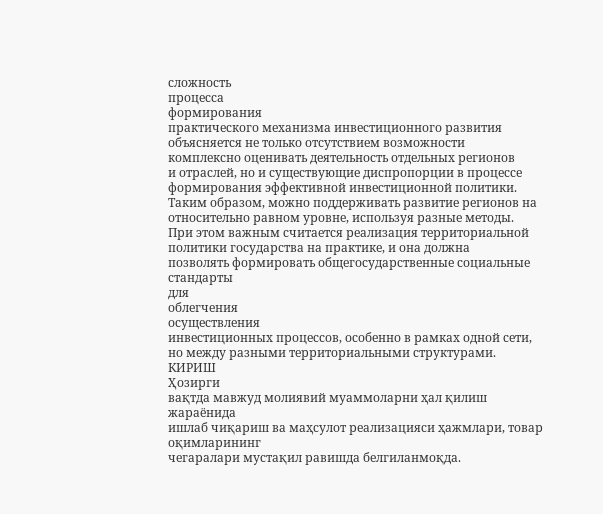сложность
процесса
формирования
практического механизма инвестиционного развития
объясняется не только отсутствием возможности
комплексно оценивать деятельность отдельных регионов
и отраслей, но и существующие диспропорции в процессе
формирования эффективной инвестиционной политики.
Таким образом, можно поддерживать развитие регионов на
относительно равном уровне, используя разные методы.
При этом важным считается реализация территориальной
политики государства на практике, и она должна
позволять формировать общегосударственные социальные
стандарты
для
облегчения
осуществления
инвестиционных процессов, особенно в рамках одной сети,
но между разными территориальными структурами.
КИРИШ
Ҳозирги
вақтда мавжуд молиявий муаммоларни ҳал қилиш жараёнида
ишлаб чиқариш ва маҳсулот реализацияси ҳажмлари, товар оқимларининг
чегаралари мустақил равишда белгиланмоқда.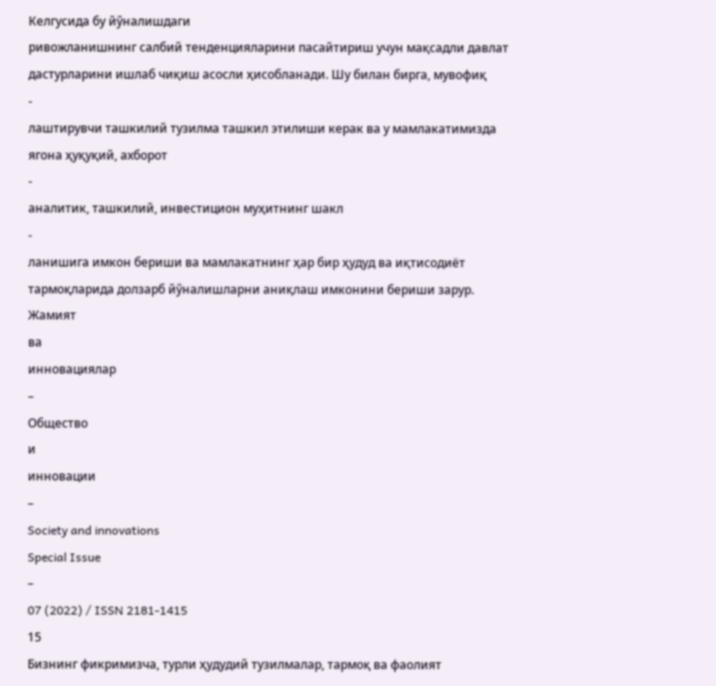Келгусида бу йўналишдаги
ривожланишнинг салбий тенденцияларини пасайтириш учун мақсадли давлат
дастурларини ишлаб чиқиш асосли ҳисобланади. Шу билан бирга, мувофиқ
-
лаштирувчи ташкилий тузилма ташкил этилиши керак ва у мамлакатимизда
ягона ҳуқуқий, ахборот
-
аналитик, ташкилий, инвестицион муҳитнинг шакл
-
ланишига имкон бериши ва мамлакатнинг ҳар бир ҳудуд ва иқтисодиёт
тармоқларида долзарб йўналишларни аниқлаш имконини бериши зарур.
Жамият
ва
инновациялар
–
Общество
и
инновации
–
Society and innovations
Special Issue
–
07 (2022) / ISSN 2181-1415
15
Бизнинг фикримизча, турли ҳудудий тузилмалар, тармоқ ва фаолият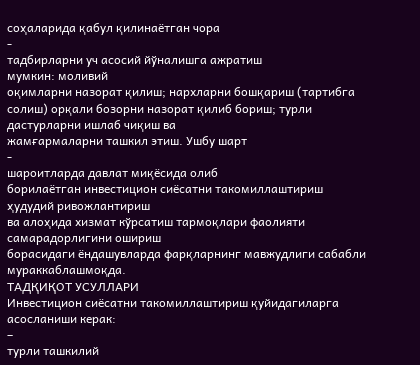соҳаларида қабул қилинаётган чора
-
тадбирларни уч асосий йўналишга ажратиш
мумкин: моливий
оқимларни назорат қилиш; нархларни бошқариш (тартибга
солиш) орқали бозорни назорат қилиб бориш; турли дастурларни ишлаб чиқиш ва
жамғармаларни ташкил этиш. Ушбу шарт
-
шароитларда давлат миқёсида олиб
борилаётган инвестицион сиёсатни такомиллаштириш ҳудудий ривожлантириш
ва алоҳида хизмат кўрсатиш тармоқлари фаолияти самарадорлигини ошириш
борасидаги ёндашувларда фарқларнинг мавжудлиги сабабли мураккаблашмоқда.
ТАДҚИҚОТ УСУЛЛАРИ
Инвестицион сиёсатни такомиллаштириш қуйидагиларга асосланиши керак:
–
турли ташкилий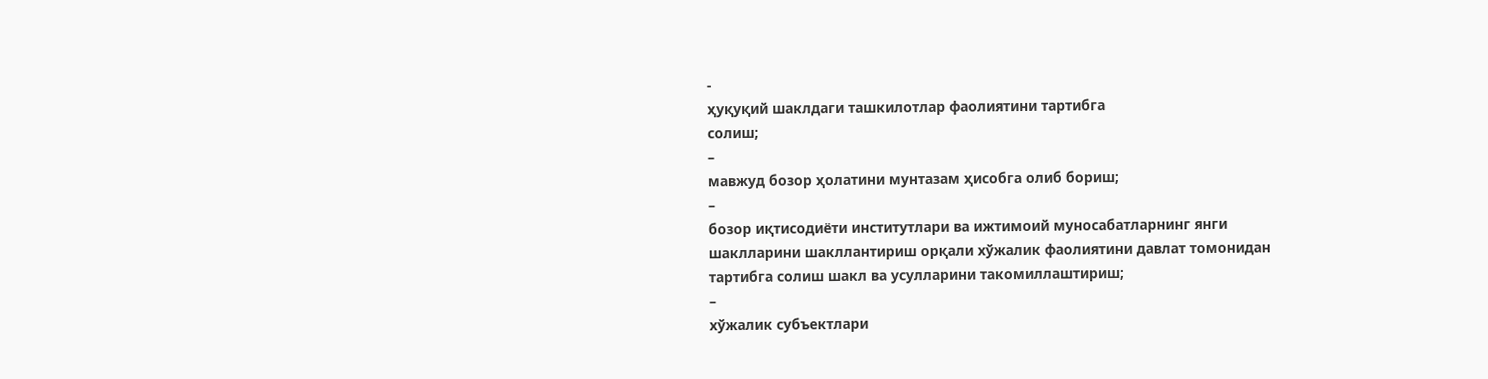-
ҳуқуқий шаклдаги ташкилотлар фаолиятини тартибга
солиш;
–
мавжуд бозор ҳолатини мунтазам ҳисобга олиб бориш;
–
бозор иқтисодиёти институтлари ва ижтимоий муносабатларнинг янги
шаклларини шакллантириш орқали хўжалик фаолиятини давлат томонидан
тартибга солиш шакл ва усулларини такомиллаштириш;
–
хўжалик субъектлари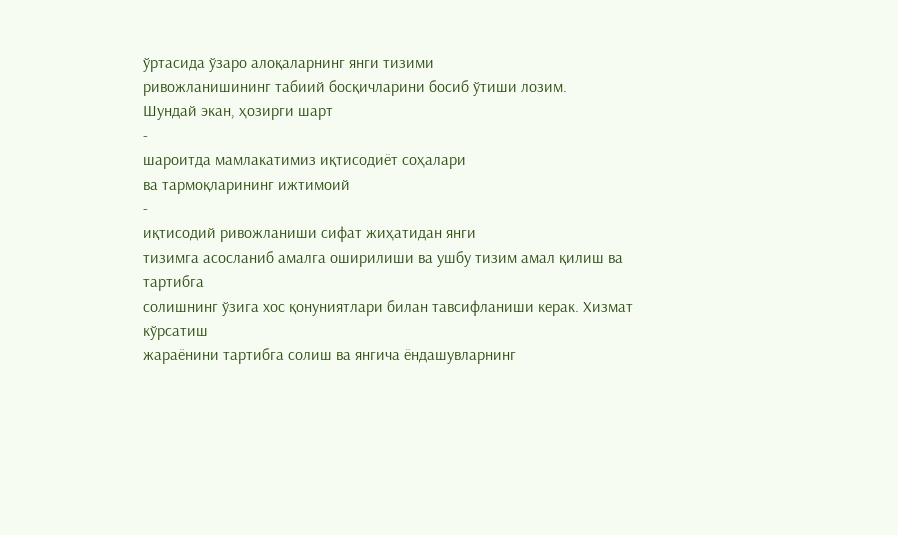ўртасида ўзаро алоқаларнинг янги тизими
ривожланишининг табиий босқичларини босиб ўтиши лозим.
Шундай экан, ҳозирги шарт
-
шароитда мамлакатимиз иқтисодиёт соҳалари
ва тармоқларининг ижтимоий
-
иқтисодий ривожланиши сифат жиҳатидан янги
тизимга асосланиб амалга оширилиши ва ушбу тизим амал қилиш ва тартибга
солишнинг ўзига хос қонуниятлари билан тавсифланиши керак. Хизмат кўрсатиш
жараёнини тартибга солиш ва янгича ёндашувларнинг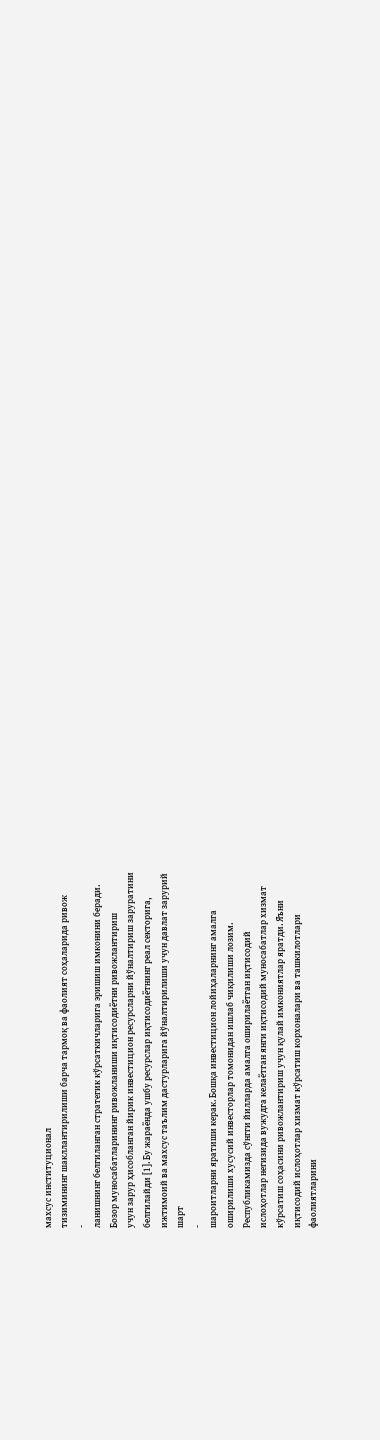махсус институционал
тизимининг шакллантирилиши барча тармоқ ва фаолият соҳаларида ривож
-
ланишнинг белгиланган стратегик кўрсаткичларига эришиш имконини беради.
Бозор муносабатларининг ривожланиши иқтисодиётни ривожлантириш
учун зарур ҳисобланган йирик инвестицион ресурсларни йўналтириш заруратини
белгилайди [1]. Бу жараёнда ушбу ресурслар иқтисодиётнинг реал секторига,
ижтимоий ва махсус таълим дастурларига йўналтирилиши учун давлат зарурий
шарт
-
шароитларни яратиши керак. Бошқа инвестицион лойиҳаларнинг амалга
оширилиши хусусий инвесторлар томонидан ишлаб чиқилиши лозим.
Республикамизда сўнгги йилларда амалга оширилаётган иқтисодий
ислоҳотлар негизида вужудга келаётган янги иқтисодий муносабатлар хизмат
кўрсатиш соҳасини ривожлантириш учун қулай имкониятлар яратди. Яъни
иқтисодий ислоҳотлар хизмат кўрсатиш корхоналари ва ташкилотлари
фаолиятларини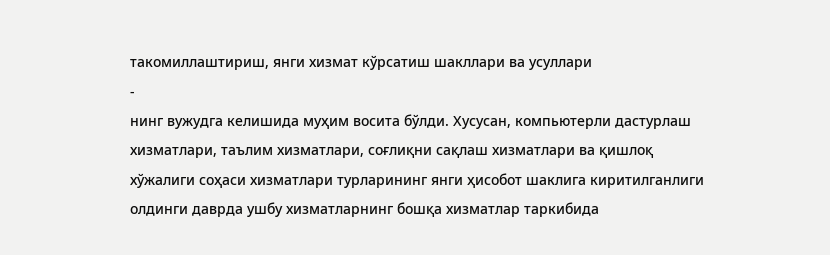такомиллаштириш, янги хизмат кўрсатиш шакллари ва усуллари
-
нинг вужудга келишида муҳим восита бўлди. Хусусан, компьютерли дастурлаш
хизматлари, таълим хизматлари, соғлиқни сақлаш хизматлари ва қишлоқ
хўжалиги соҳаси хизматлари турларининг янги ҳисобот шаклига киритилганлиги
олдинги даврда ушбу хизматларнинг бошқа хизматлар таркибида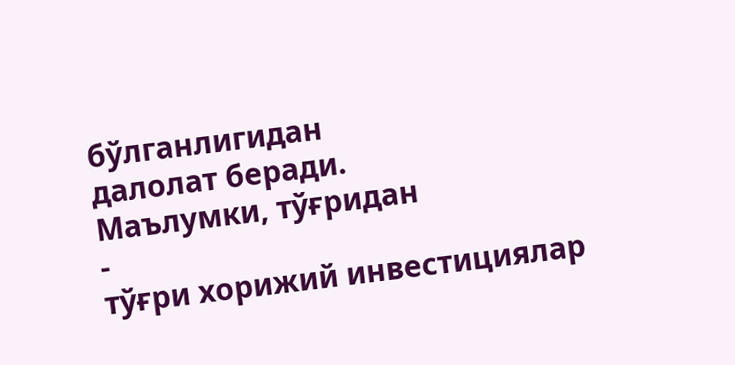бўлганлигидан
далолат беради.
Маълумки, тўғридан
-
тўғри хорижий инвестициялар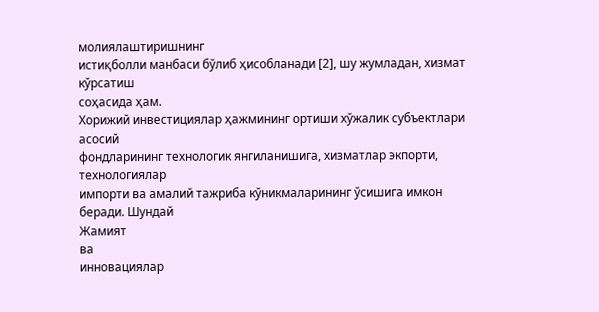молиялаштиришнинг
истиқболли манбаси бўлиб ҳисобланади [2], шу жумладан, хизмат кўрсатиш
соҳасида ҳам.
Хорижий инвестициялар ҳажмининг ортиши хўжалик субъектлари асосий
фондларининг технологик янгиланишига, хизматлар экпорти, технологиялар
импорти ва амалий тажриба кўникмаларининг ўсишига имкон беради. Шундай
Жамият
ва
инновациялар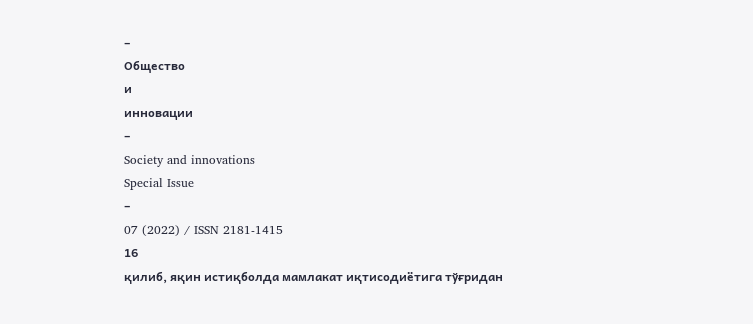–
Общество
и
инновации
–
Society and innovations
Special Issue
–
07 (2022) / ISSN 2181-1415
16
қилиб, яқин истиқболда мамлакат иқтисодиётига тўғридан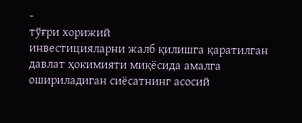-
тўғри хорижий
инвестицияларни жалб қилишга қаратилган давлат ҳокимияти миқёсида амалга
ошириладиган сиёсатнинг асосий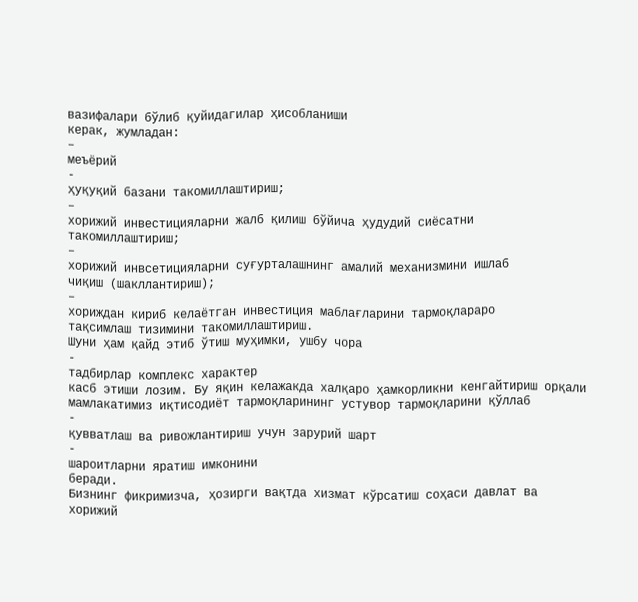вазифалари бўлиб қуйидагилар ҳисобланиши
керак, жумладан:
–
меъёрий
-
ҳуқуқий базани такомиллаштириш;
–
хорижий инвестицияларни жалб қилиш бўйича ҳудудий сиёсатни
такомиллаштириш;
–
хорижий инвсетицияларни суғурталашнинг амалий механизмини ишлаб
чиқиш (шакллантириш);
–
хориждан кириб келаётган инвестиция маблағларини тармоқлараро
тақсимлаш тизимини такомиллаштириш.
Шуни ҳам қайд этиб ўтиш муҳимки, ушбу чора
-
тадбирлар комплекс характер
касб этиши лозим. Бу яқин келажакда халқаро ҳамкорликни кенгайтириш орқали
мамлакатимиз иқтисодиёт тармоқларининг устувор тармоқларини қўллаб
-
қувватлаш ва ривожлантириш учун зарурий шарт
-
шароитларни яратиш имконини
беради.
Бизнинг фикримизча, ҳозирги вақтда хизмат кўрсатиш соҳаси давлат ва
хорижий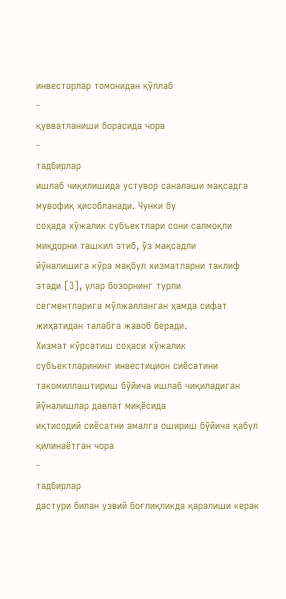инвесторлар томонидан қўллаб
-
қувватланиши борасида чора
-
тадбирлар
ишлаб чиқилишида устувор саналаши мақсадга мувофиқ ҳисобланади. Чунки бу
соҳада хўжалик субъектлари сони салмоқли миқдорни ташкил этиб, ўз мақсадли
йўналишига кўра мақбул хизматларни таклиф этади [3], улар бозорнинг турли
сегментларига мўлжалланган ҳамда сифат жиҳатидан талабга жавоб беради.
Хизмат кўрсатиш соҳаси хўжалик субъектларининг инвестицион сиёсатини
такомиллаштириш бўйича ишлаб чиқиладиган йўналишлар давлат миқёсида
иқтисодий сиёсатни амалга ошириш бўйича қабул қилинаётган чора
-
тадбирлар
дастури билан узвий боғлиқликда қаралиши керак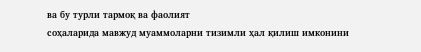ва бу турли тармоқ ва фаолият
соҳаларида мавжуд муаммоларни тизимли ҳал қилиш имконини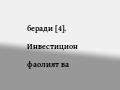беради [4].
Инвестицион фаолият ва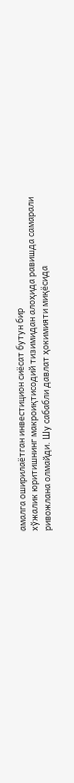амалга оширилаётган инвестицион сиёсат бутун бир
хўжалик юритишнинг макроиқтисодий тизимидан алоҳида равишда самарали
ривожлана олмайди. Шу сабабли давлат ҳокимияти миқёсида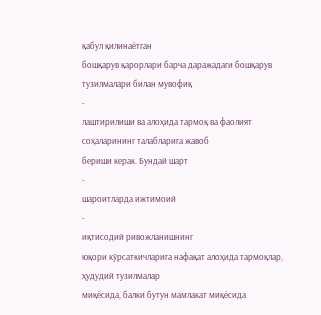қабул қилинаётган
бошқарув қарорлари барча даражадаги бошқарув тузилмалари билан мувофиқ
-
лаштирилиши ва алоҳида тармоқ ва фаолият соҳаларининг талабларига жавоб
бериши керак. Бундай шарт
-
шароитларда ижтимоий
-
иқтисодий ривожланишнинг
юқори кўрсаткичларига нафақат алоҳида тармоқлар, ҳудудий тузилмалар
миқёсида, балки бутун мамлакат миқёсида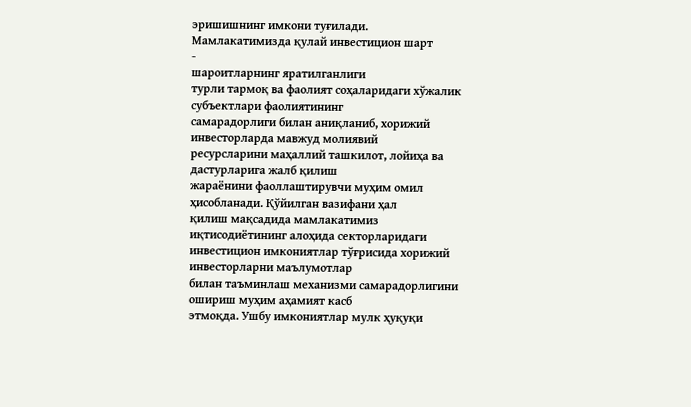эришишнинг имкони туғилади.
Мамлакатимизда қулай инвестицион шарт
-
шароитларнинг яратилганлиги
турли тармоқ ва фаолият соҳаларидаги хўжалик субъектлари фаолиятининг
самарадорлиги билан аниқланиб, хорижий инвесторларда мавжуд молиявий
ресурсларини маҳаллий ташкилот, лойиҳа ва дастурларига жалб қилиш
жараёнини фаоллаштирувчи муҳим омил ҳисобланади. Қўйилган вазифани ҳал
қилиш мақсадида мамлакатимиз иқтисодиётининг алоҳида секторларидаги
инвестицион имкониятлар тўғрисида хорижий инвесторларни маълумотлар
билан таъминлаш механизми самарадорлигини ошириш муҳим аҳамият касб
этмоқда. Ушбу имкониятлар мулк ҳуқуқи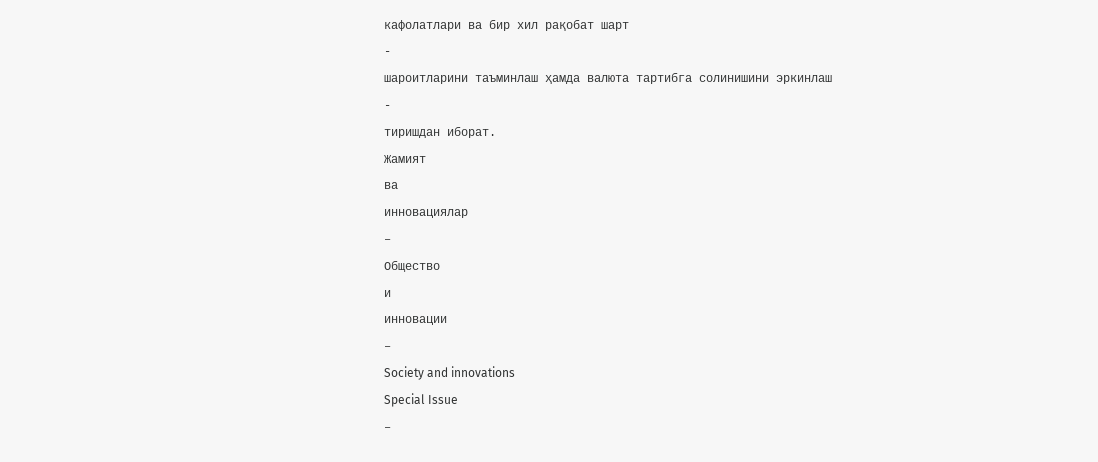кафолатлари ва бир хил рақобат шарт
-
шароитларини таъминлаш ҳамда валюта тартибга солинишини эркинлаш
-
тиришдан иборат.
Жамият
ва
инновациялар
–
Общество
и
инновации
–
Society and innovations
Special Issue
–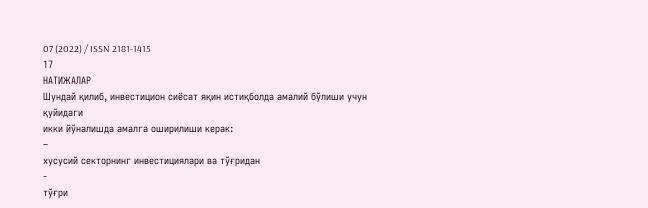07 (2022) / ISSN 2181-1415
17
НАТИЖАЛАР
Шундай қилиб, инвестицион сиёсат яқин истиқболда амалий бўлиши учун
қуйидаги
икки йўналишда амалга оширилиши керак:
–
хусусий секторнинг инвестициялари ва тўғридан
-
тўғри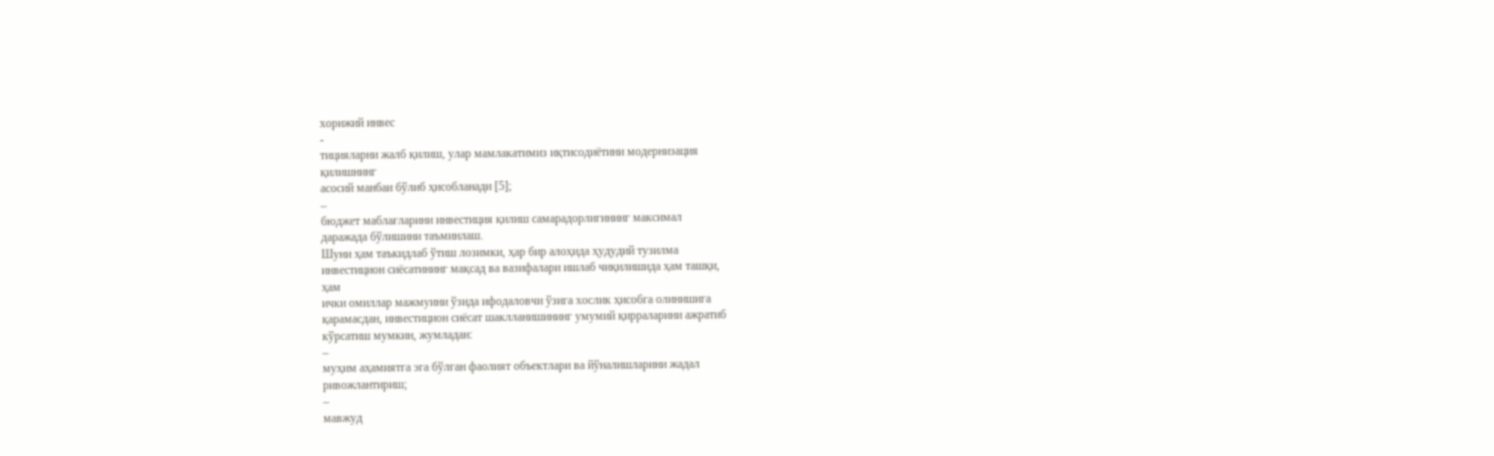хорижий инвес
-
тицияларни жалб қилиш, улар мамлакатимиз иқтисодиётини модернизация
қилишнинг
асосий манбаи бўлиб ҳисобланади [5];
–
бюджет маблағларини инвестиция қилиш самарадорлигининг максимал
даражада бўлишини таъминлаш.
Шуни ҳам таъкидлаб ўтиш лозимки, ҳар бир алоҳида ҳудудий тузилма
инвестицион сиёсатининг мақсад ва вазифалари ишлаб чиқилишида ҳам ташқи,
ҳам
ички омиллар мажмуини ўзида ифодаловчи ўзига хослик ҳисобга олинишига
қарамасдан, инвестицион сиёсат шаклланишининг умумий қирраларини ажратиб
кўрсатиш мумкин, жумладан:
–
муҳим аҳамиятга эга бўлган фаолият объектлари ва йўналишларини жадал
ривожлантириш;
–
мавжуд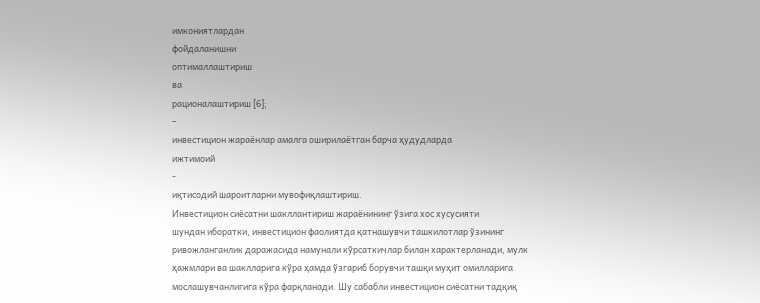имкониятлардан
фойдаланишни
оптималлаштириш
ва
рационалаштириш [6];
–
инвестицион жараёнлар амалга оширилаётган барча ҳудудларда
ижтимоий
-
иқтисодий шароитларни мувофиқлаштириш.
Инвестицион сиёсатни шакллантириш жараёнининг ўзига хос хусусияти
шундан иборатки, инвестицион фаолиятда қатнашувчи ташкилотлар ўзининг
ривожланганлик даражасида намунали кўрсаткичлар билан характерланади, мулк
ҳажмлари ва шаклларига кўра ҳамда ўзгариб борувчи ташқи муҳит омилларига
мослашувчанлигига кўра фарқланади. Шу сабабли инвестицион сиёсатни тадқиқ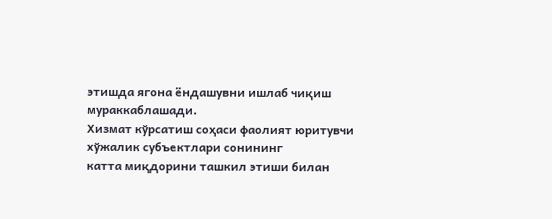этишда ягона ёндашувни ишлаб чиқиш мураккаблашади.
Хизмат кўрсатиш соҳаси фаолият юритувчи хўжалик субъектлари сонининг
катта миқдорини ташкил этиши билан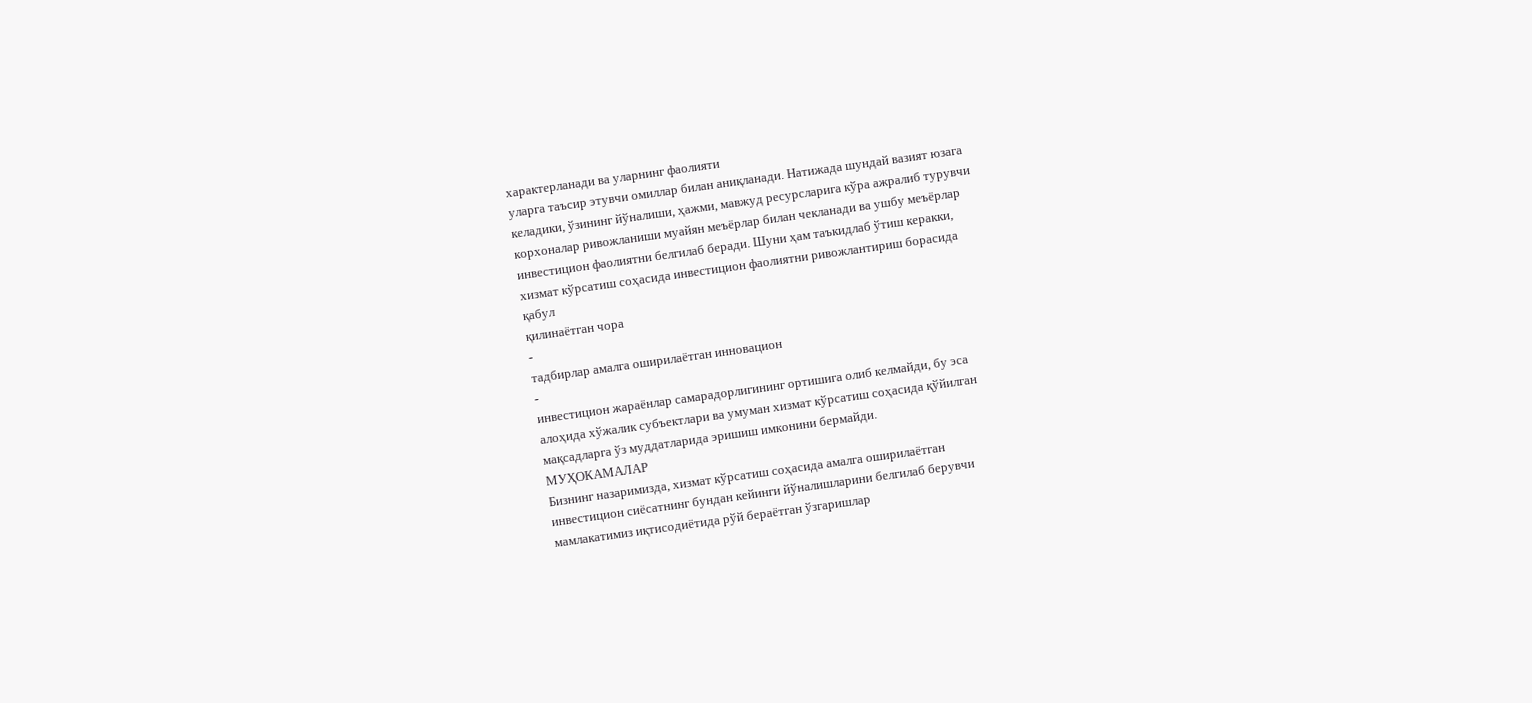характерланади ва уларнинг фаолияти
уларга таъсир этувчи омиллар билан аниқланади. Натижада шундай вазият юзага
келадики, ўзининг йўналиши, ҳажми, мавжуд ресурсларига кўра ажралиб турувчи
корхоналар ривожланиши муайян меъёрлар билан чекланади ва ушбу меъёрлар
инвестицион фаолиятни белгилаб беради. Шуни ҳам таъкидлаб ўтиш керакки,
хизмат кўрсатиш соҳасида инвестицион фаолиятни ривожлантириш борасида
қабул
қилинаётган чора
-
тадбирлар амалга оширилаётган инновацион
-
инвестицион жараёнлар самарадорлигининг ортишига олиб келмайди, бу эса
алоҳида хўжалик субъектлари ва умуман хизмат кўрсатиш соҳасида қўйилган
мақсадларга ўз муддатларида эришиш имконини бермайди.
МУҲОКАМАЛАР
Бизнинг назаримизда, хизмат кўрсатиш соҳасида амалга оширилаётган
инвестицион сиёсатнинг бундан кейинги йўналишларини белгилаб берувчи
мамлакатимиз иқтисодиётида рўй бераётган ўзгаришлар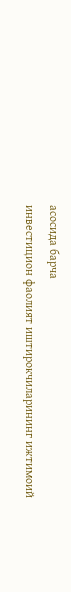асосида барча
инвестицион фаолият иштирокчиларининг ижтимоий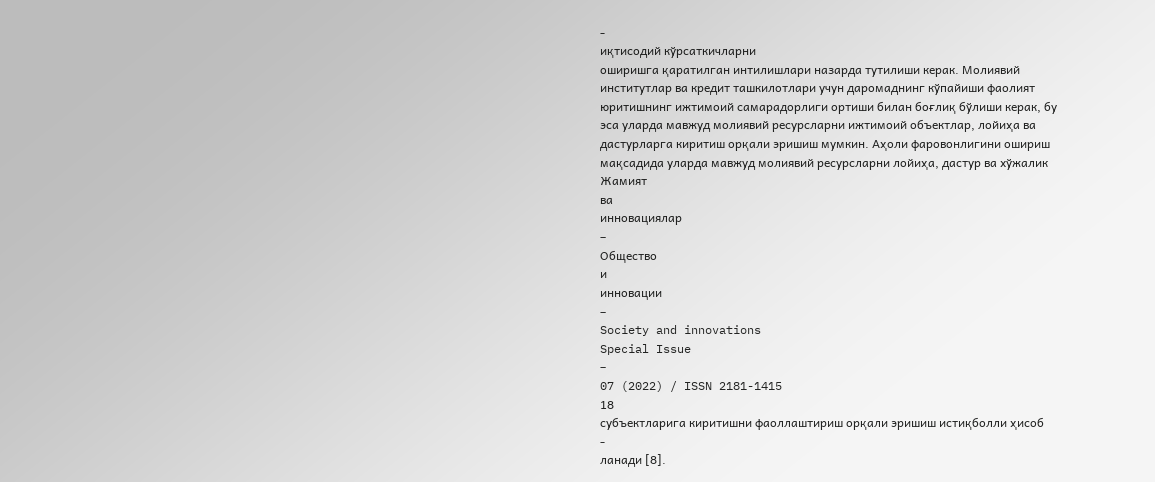-
иқтисодий кўрсаткичларни
оширишга қаратилган интилишлари назарда тутилиши керак. Молиявий
институтлар ва кредит ташкилотлари учун даромаднинг кўпайиши фаолият
юритишнинг ижтимоий самарадорлиги ортиши билан боғлиқ бўлиши керак, бу
эса уларда мавжуд молиявий ресурсларни ижтимоий объектлар, лойиҳа ва
дастурларга киритиш орқали эришиш мумкин. Аҳоли фаровонлигини ошириш
мақсадида уларда мавжуд молиявий ресурсларни лойиҳа, дастур ва хўжалик
Жамият
ва
инновациялар
–
Общество
и
инновации
–
Society and innovations
Special Issue
–
07 (2022) / ISSN 2181-1415
18
субъектларига киритишни фаоллаштириш орқали эришиш истиқболли ҳисоб
-
ланади [8].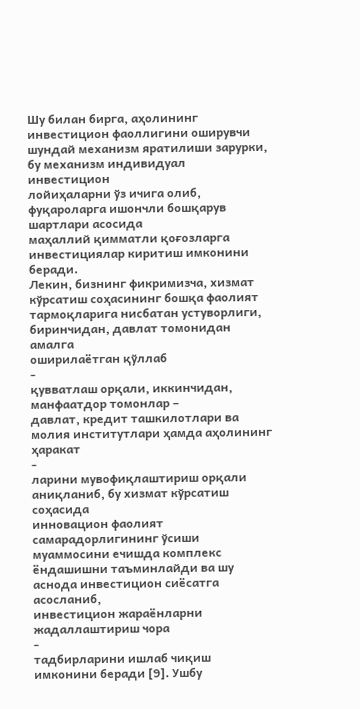Шу билан бирга, аҳолининг инвестицион фаоллигини оширувчи
шундай механизм яратилиши зарурки, бу механизм индивидуал инвестицион
лойиҳаларни ўз ичига олиб, фуқароларга ишончли бошқарув шартлари асосида
маҳаллий қимматли қоғозларга инвестициялар киритиш имконини беради.
Лекин, бизнинг фикримизча, хизмат кўрсатиш соҳасининг бошқа фаолият
тармоқларига нисбатан устуворлиги, биринчидан, давлат томонидан амалга
оширилаётган қўллаб
-
қувватлаш орқали, иккинчидан, манфаатдор томонлар –
давлат, кредит ташкилотлари ва
молия институтлари ҳамда аҳолининг ҳаракат
-
ларини мувофиқлаштириш орқали аниқланиб, бу хизмат кўрсатиш соҳасида
инновацион фаолият самарадорлигининг ўсиши муаммосини ечишда комплекс
ёндашишни таъминлайди ва шу аснода инвестицион сиёсатга асосланиб,
инвестицион жараёнларни жадаллаштириш чора
-
тадбирларини ишлаб чиқиш
имконини беради [9]. Ушбу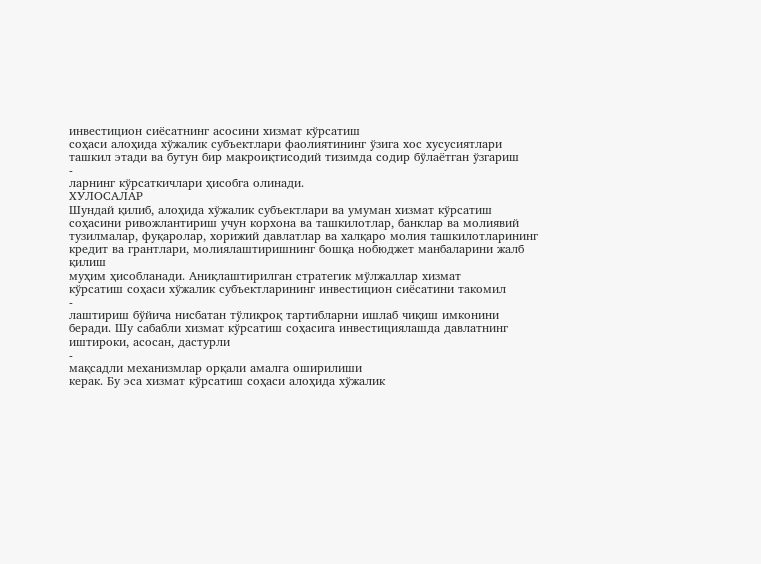инвестицион сиёсатнинг асосини хизмат кўрсатиш
соҳаси алоҳида хўжалик субъектлари фаолиятининг ўзига хос хусусиятлари
ташкил этади ва бутун бир макроиқтисодий тизимда содир бўлаётган ўзгариш
-
ларнинг кўрсаткичлари ҳисобга олинади.
ХУЛОСАЛАР
Шундай қилиб, алоҳида хўжалик субъектлари ва умуман хизмат кўрсатиш
соҳасини ривожлантириш учун корхона ва ташкилотлар, банклар ва молиявий
тузилмалар, фуқаролар, хорижий давлатлар ва халқаро молия ташкилотларининг
кредит ва грантлари, молиялаштиришнинг бошқа нобюджет манбаларини жалб
қилиш
муҳим ҳисобланади. Аниқлаштирилган стратегик мўлжаллар хизмат
кўрсатиш соҳаси хўжалик субъектларининг инвестицион сиёсатини такомил
-
лаштириш бўйича нисбатан тўлиқроқ тартибларни ишлаб чиқиш имконини
беради. Шу сабабли хизмат кўрсатиш соҳасига инвестициялашда давлатнинг
иштироки, асосан, дастурли
-
мақсадли механизмлар орқали амалга оширилиши
керак. Бу эса хизмат кўрсатиш соҳаси алоҳида хўжалик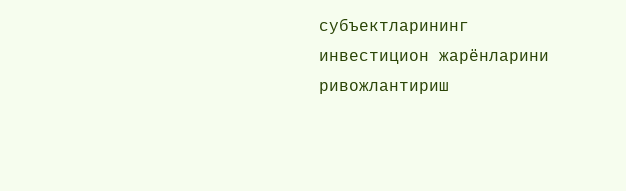субъектларининг
инвестицион жарёнларини ривожлантириш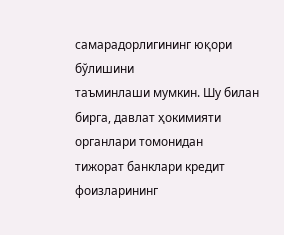самарадорлигининг юқори бўлишини
таъминлаши мумкин. Шу билан бирга, давлат ҳокимияти органлари томонидан
тижорат банклари кредит фоизларининг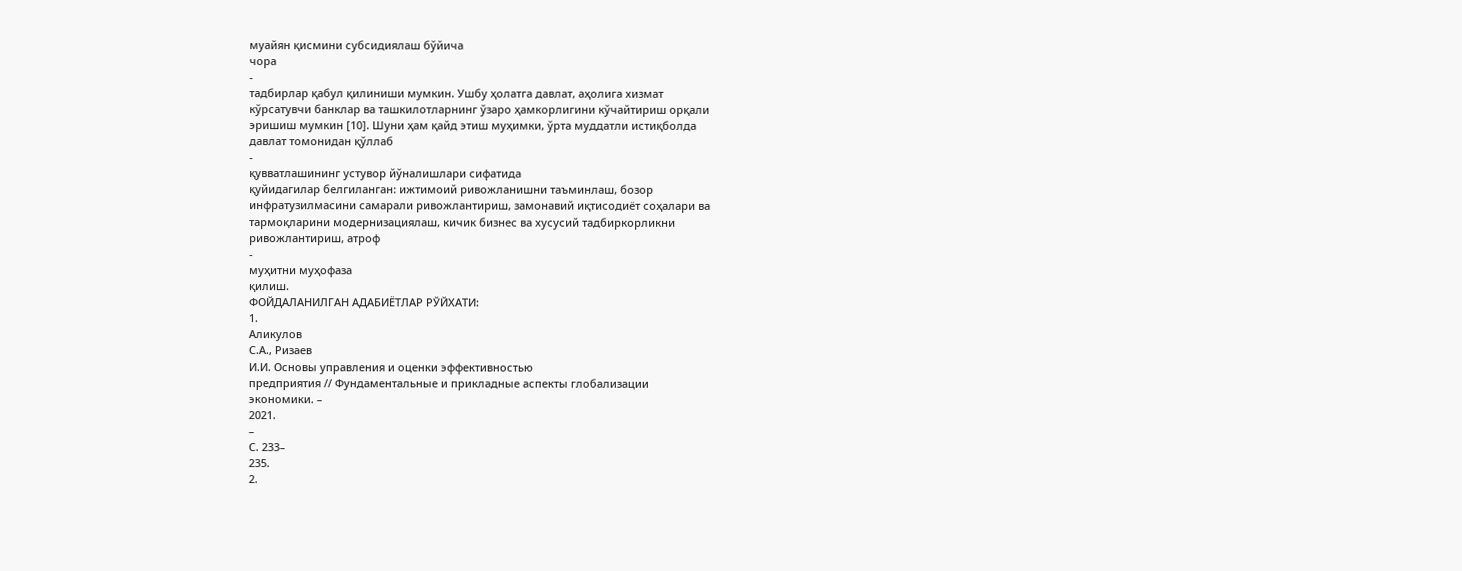муайян қисмини субсидиялаш бўйича
чора
-
тадбирлар қабул қилиниши мумкин. Ушбу ҳолатга давлат, аҳолига хизмат
кўрсатувчи банклар ва ташкилотларнинг ўзаро ҳамкорлигини кўчайтириш орқали
эришиш мумкин [10]. Шуни ҳам қайд этиш муҳимки, ўрта муддатли истиқболда
давлат томонидан қўллаб
-
қувватлашининг устувор йўналишлари сифатида
қуйидагилар белгиланган: ижтимоий ривожланишни таъминлаш, бозор
инфратузилмасини самарали ривожлантириш, замонавий иқтисодиёт соҳалари ва
тармоқларини модернизациялаш, кичик бизнес ва хусусий тадбиркорликни
ривожлантириш, атроф
-
муҳитни муҳофаза
қилиш.
ФОЙДАЛАНИЛГАН АДАБИЁТЛАР РЎЙХАТИ:
1.
Аликулов
С.А., Ризаев
И.И. Основы управления и оценки эффективностью
предприятия // Фундаментальные и прикладные аспекты глобализации
экономики. –
2021.
–
С. 233–
235.
2.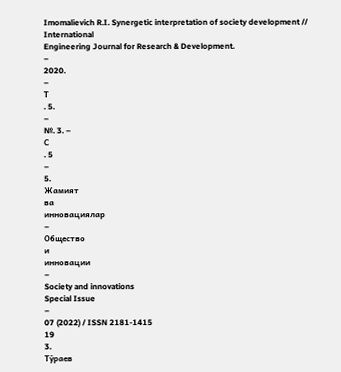Imomalievich R.I. Synergetic interpretation of society development // International
Engineering Journal for Research & Development.
–
2020.
–
Т
. 5.
–
№. 3. –
С
. 5
–
5.
Жамият
ва
инновациялар
–
Общество
и
инновации
–
Society and innovations
Special Issue
–
07 (2022) / ISSN 2181-1415
19
3.
Тўраев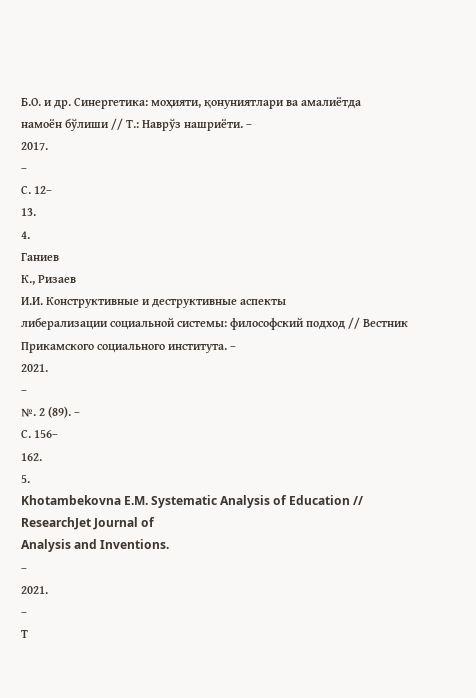Б.О. и др. Синергетика: моҳияти, қонуниятлари ва амалиётда
намоён бўлиши // Т.: Наврўз нашриёти. –
2017.
–
С. 12–
13.
4.
Ганиев
К., Ризаев
И.И. Конструктивные и деструктивные аспекты
либерализации социальной системы: философский подход // Вестник
Прикамского социального института. –
2021.
–
№. 2 (89). –
С. 156–
162.
5.
Khotambekovna E.M. Systematic Analysis of Education // ResearchJet Journal of
Analysis and Inventions.
–
2021.
–
Т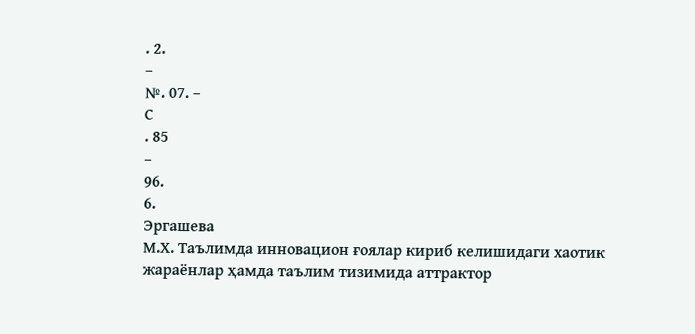. 2.
–
№. 07. –
С
. 85
–
96.
6.
Эргашева
М.Х. Таълимда инновацион ғоялар кириб келишидаги хаотик
жараёнлар ҳамда таълим тизимида аттрактор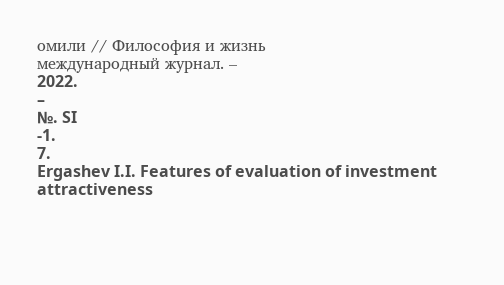омили // Философия и жизнь
международный журнал. –
2022.
–
№. SI
-1.
7.
Ergashev I.I. Features of evaluation of investment attractiveness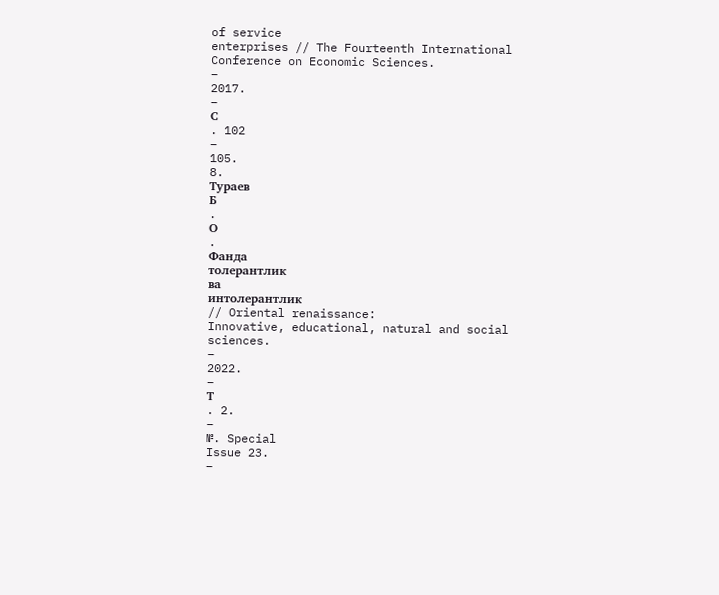of service
enterprises // The Fourteenth International Conference on Economic Sciences.
–
2017.
–
С
. 102
–
105.
8.
Тураев
Б
.
О
.
Фанда
толерантлик
ва
интолерантлик
// Oriental renaissance:
Innovative, educational, natural and social sciences.
–
2022.
–
Т
. 2.
–
№. Special
Issue 23.
–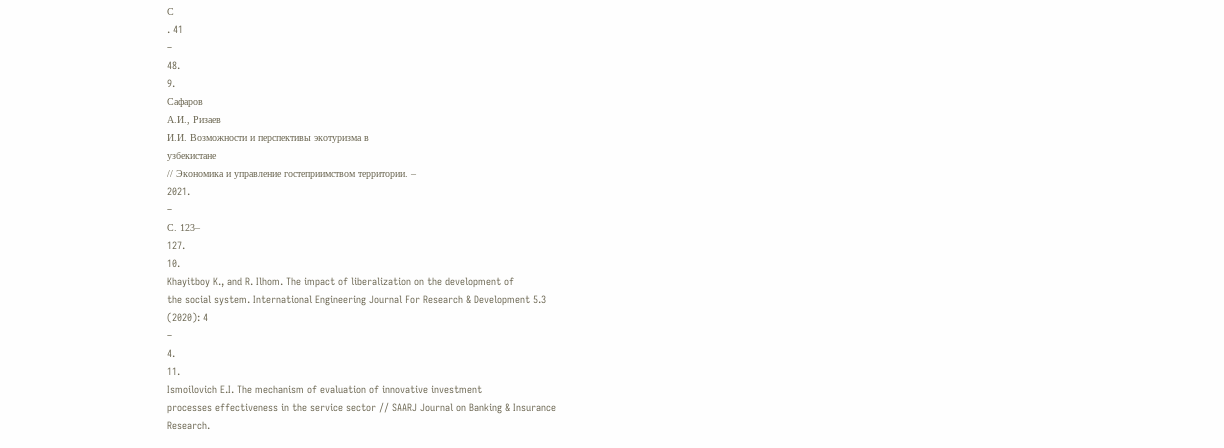С
. 41
–
48.
9.
Сафаров
А.И., Ризаев
И.И. Возможности и перспективы экотуризма в
узбекистане
// Экономика и управление гостеприимством территории. –
2021.
–
С. 123–
127.
10.
Khayitboy K., and R. Ilhom. The impact of liberalization on the development of
the social system. International Engineering Journal For Research & Development 5.3
(2020): 4
–
4.
11.
Ismoilovich E.I. The mechanism of evaluation of innovative investment
processes effectiveness in the service sector // SAARJ Journal on Banking & Insurance
Research.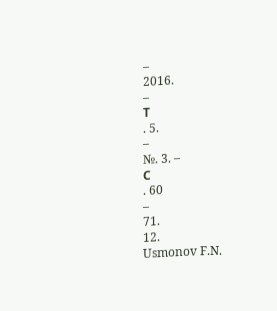–
2016.
–
Т
. 5.
–
№. 3. –
С
. 60
–
71.
12.
Usmonov F.N.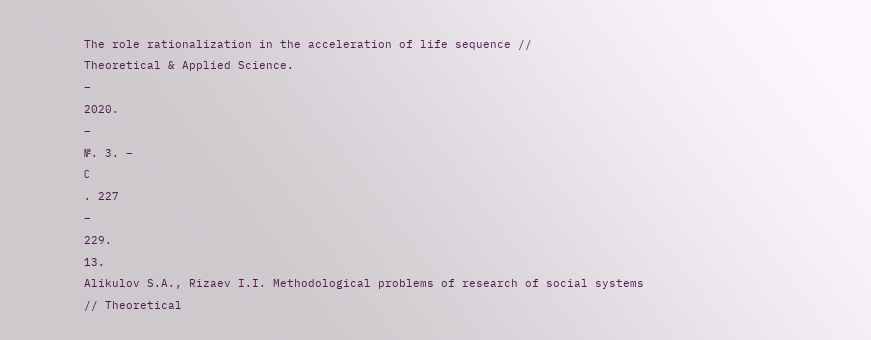The role rationalization in the acceleration of life sequence //
Theoretical & Applied Science.
–
2020.
–
№. 3. –
С
. 227
–
229.
13.
Alikulov S.A., Rizaev I.I. Methodological problems of research of social systems
// Theoretical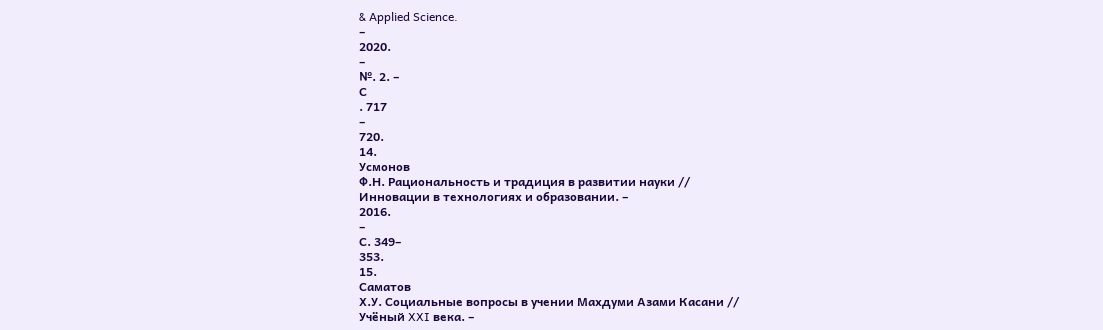& Applied Science.
–
2020.
–
№. 2. –
С
. 717
–
720.
14.
Усмонов
Ф.Н. Рациональность и традиция в развитии науки //
Инновации в технологиях и образовании. –
2016.
–
С. 349–
353.
15.
Саматов
Х.У. Социальные вопросы в учении Махдуми Азами Касани //
Учёный XXI века. –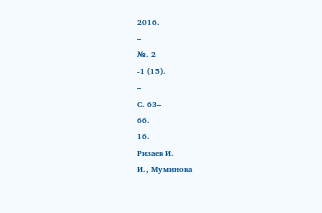2016.
–
№. 2
-1 (15).
–
С. 63–
66.
16.
Ризаев И.
И., Муминова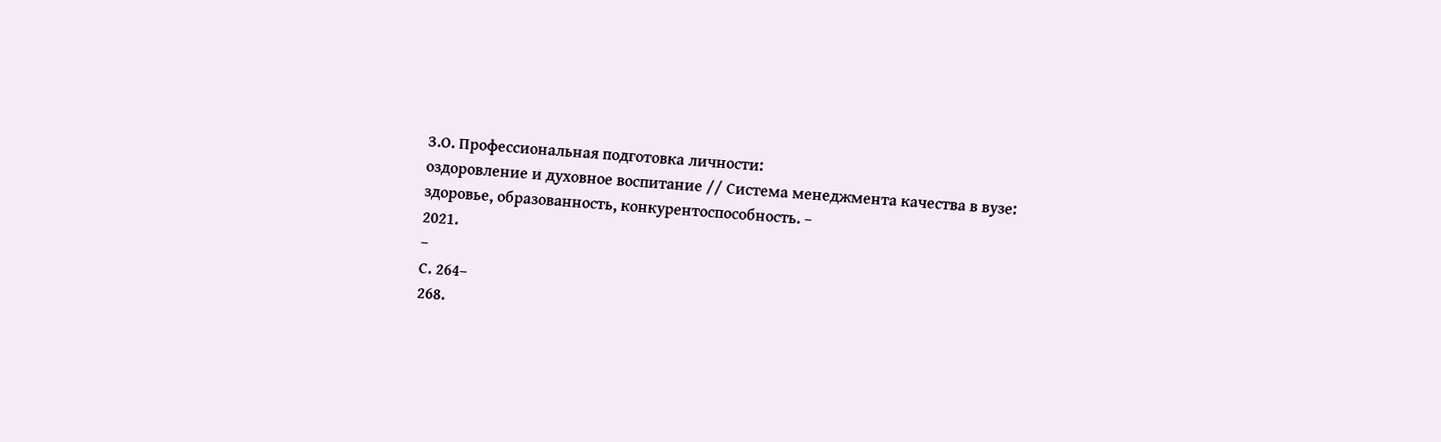З.О. Профессиональная подготовка личности:
оздоровление и духовное воспитание // Система менеджмента качества в вузе:
здоровье, образованность, конкурентоспособность. –
2021.
–
С. 264–
268.